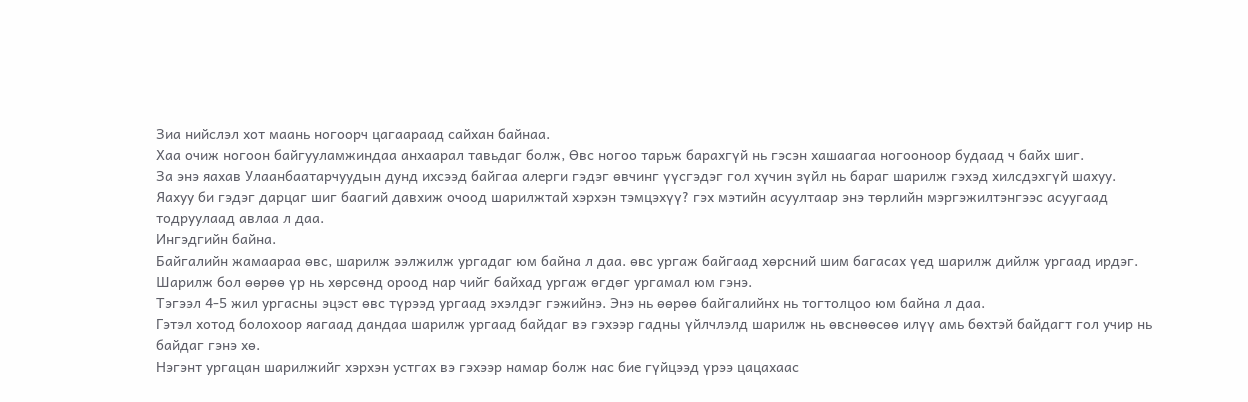Зиа нийслэл хот маань ногоорч цагаараад сайхан байнаа.
Хаа очиж ногоон байгууламжиндаа анхаарал тавьдаг болж, Өвс ногоо тарьж барахгүй нь гэсэн хашаагаа ногооноор будаад ч байх шиг.
За энэ яахав Улаанбаатарчуудын дунд ихсээд байгаа алерги гэдэг өвчинг үүсгэдэг гол хүчин зүйл нь бараг шарилж гэхэд хилсдэхгүй шахуу.
Яахуу би гэдэг дарцаг шиг баагий давхиж очоод шарилжтай хэрхэн тэмцэхүү? гэх мэтийн асуултаар энэ төрлийн мэргэжилтэнгээс асуугаад тодруулаад авлаа л даа.
Ингэдгийн байна.
Байгалийн жамаараа өвс, шарилж ээлжилж ургадаг юм байна л даа. өвс ургаж байгаад хөрсний шим багасах үед шарилж дийлж ургаад ирдэг.
Шарилж бол өөрөө үр нь хөрсөнд ороод нар чийг байхад ургаж өгдөг ургамал юм гэнэ.
Тэгээл 4-5 жил ургасны эцэст өвс түрээд ургаад эхэлдэг гэжийнэ. Энэ нь өөрөө байгалийнх нь тогтолцоо юм байна л даа.
Гэтэл хотод болохоор яагаад дандаа шарилж ургаад байдаг вэ гэхээр гадны үйлчлэлд шарилж нь өвснөөсөө илүү амь бөхтэй байдагт гол учир нь байдаг гэнэ хө.
Нэгэнт ургацан шарилжийг хэрхэн устгах вэ гэхээр намар болж нас бие гүйцээд үрээ цацахаас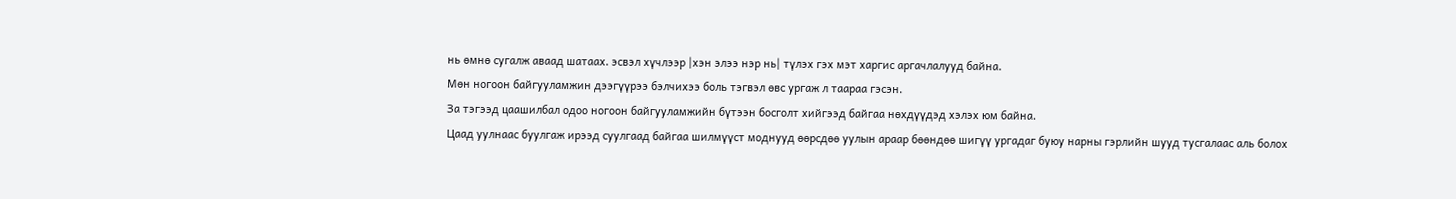нь өмнө сугалж аваад шатаах. эсвэл хүчлээр |хэн элээ нэр нь| түлэх гэх мэт харгис аргачлалууд байна.
Мөн ногоон байгууламжин дээгүүрээ бэлчихээ боль тэгвэл өвс ургаж л таараа гэсэн.
За тэгээд цаашилбал одоо ногоон байгууламжийн бүтээн босголт хийгээд байгаа нөхдүүдэд хэлэх юм байна.
Цаад уулнаас буулгаж ирээд суулгаад байгаа шилмүүст моднууд өөрсдөө уулын араар бөөндөө шигүү ургадаг буюу нарны гэрлийн шууд тусгалаас аль болох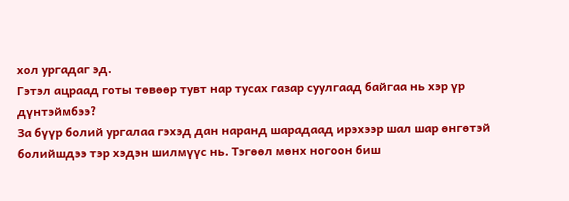хол ургадаг эд.
Гэтэл ацраад готы төвөөр тувт нар тусах газар суулгаад байгаа нь хэр үр дүнтэймбээ?
За бүүр болий ургалаа гэхэд дан наранд шарадаад ирэхээр шал шар өнгөтэй болийшдээ тэр хэдэн шилмүүс нь. Тэгөөл мөнх ногоон биш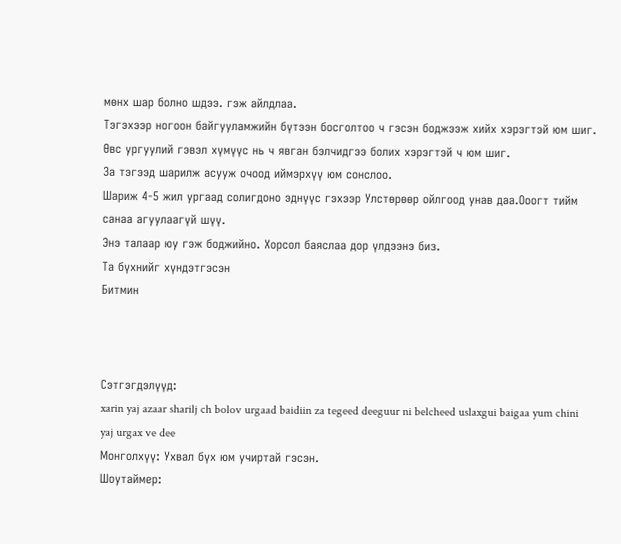мөнх шар болно шдээ. гэж айлдлаа.
Тэгэхээр ногоон байгууламжийн бүтээн босголтоо ч гэсэн боджээж хийх хэрэгтэй юм шиг. Өвс ургуулий гэвэл хүмүүс нь ч явган бэлчидгээ болих хэрэгтэй ч юм шиг.
За тэгээд шарилж асууж очоод иймэрхүү юм сонслоо.
Шариж 4-5 жил ургаад солигдоно эднүүс гэхээр Улстөрөөр ойлгоод унав даа.Ооогт тийм санаа агуулаагүй шүү.
Энэ талаар юу гэж боджийно. Хорсол баяслаа дор үлдээнэ биз.
Та бүхнийг хүндэтгэсэн
Битмин



Сэтгэгдэлүүд:
xarin yaj azaar sharilj ch bolov urgaad baidiin za tegeed deeguur ni belcheed uslaxgui baigaa yum chini yaj urgax ve dee
Монголхүү: Ухвал бүх юм учиртай гэсэн.
Шоутаймер: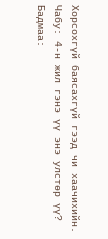Хорсохгүй баясахгүй гээд чи хаачихийн.
Чабу: 4-н жил гэнэ үү энэ улстөр үү?
Бадмаа: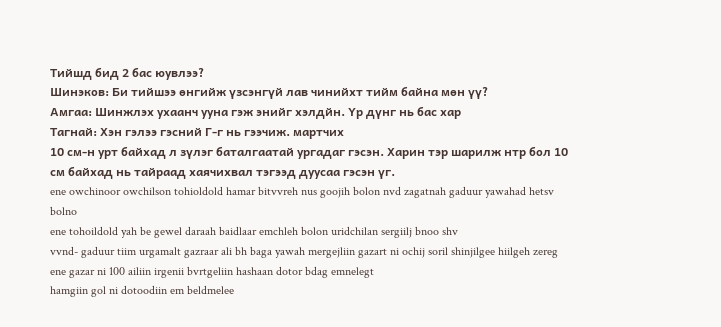Тийшд бид 2 бас юувлээ?
Шинэков: Би тийшээ өнгийж үзсэнгүй лав чинийхт тийм байна мөн үү?
Амгаа: Шинжлэх ухаанч ууна гэж энийг хэлдйн. Үр дүнг нь бас хар
Тагнай: Хэн гэлээ гэсний Г-г нь гээчиж. мартчих
10 см-н урт байхад л зүлэг баталгаатай ургадаг гэсэн. Харин тэр шарилж нтр бол 10 см байхад нь тайраад хаячихвал тэгээд дуусаа гэсэн үг.
ene owchinoor owchilson tohioldold hamar bitvvreh nus goojih bolon nvd zagatnah gaduur yawahad hetsv bolno
ene tohoildold yah be gewel daraah baidlaar emchleh bolon uridchilan sergiilj bnoo shv
vvnd- gaduur tiim urgamalt gazraar ali bh baga yawah mergejliin gazart ni ochij soril shinjilgee hiilgeh zereg
ene gazar ni 100 ailiin irgenii bvrtgeliin hashaan dotor bdag emnelegt
hamgiin gol ni dotoodiin em beldmelee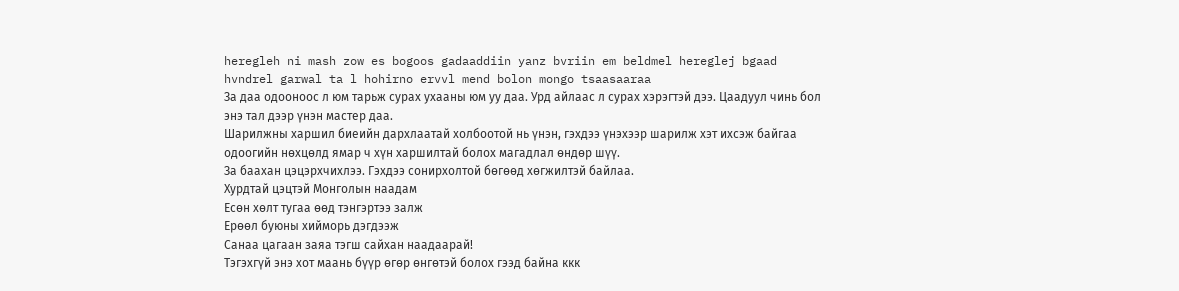heregleh ni mash zow es bogoos gadaaddiin yanz bvriin em beldmel hereglej bgaad hvndrel garwal ta l hohirno ervvl mend bolon mongo tsaasaaraa
За даа одооноос л юм тарьж сурах ухааны юм уу даа. Урд айлаас л сурах хэрэгтэй дээ. Цаадуул чинь бол энэ тал дээр үнэн мастер даа.
Шарилжны харшил биеийн дархлаатай холбоотой нь үнэн, гэхдээ үнэхээр шарилж хэт ихсэж байгаа одоогийн нөхцөлд ямар ч хүн харшилтай болох магадлал өндөр шүү.
За баахан цэцэрхчихлээ. Гэхдээ сонирхолтой бөгөөд хөгжилтэй байлаа.
Хурдтай цэцтэй Монголын наадам
Есөн хөлт тугаа өөд тэнгэртээ залж
Ерөөл буюны хийморь дэгдээж
Санаа цагаан заяа тэгш сайхан наадаарай!
Тэгэхгүй энэ хот маань бүүр өгөр өнгөтэй болох гээд байна ккк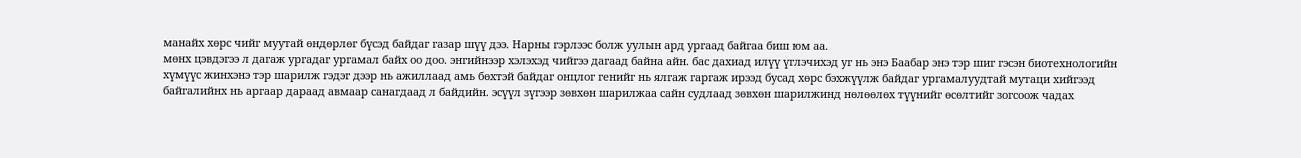манайх хөрс чийг муутай өндөрлөг бүсэд байдаг газар шүү дээ. Нарны гэрлээс болж уулын ард ургаад байгаа биш юм аа.
мөнх цэвдэгээ л дагаж ургадаг ургамал байх оо доо. энгийнээр хэлэхэд чийгээ дагаад байна айн. бас дахиад илүү үглэчихэд уг нь энэ Баабар энэ тэр шиг гэсэн биотехнологийн хүмүүс жинхэнэ тэр шарилж гэдэг дээр нь ажиллаад амь бөхтэй байдаг онцлог генийг нь ялгаж гаргаж ирээд бусад хөрс бэхжүүлж байдаг ургамалуудтай мутаци хийгээд байгалийнх нь аргаар дараад авмаар санагдаад л байдийн. эсүүл зүгээр зөвхөн шарилжаа сайн судлаад зөвхөн шарилжинд нөлөөлөх түүнийг өсөлтийг зогсоож чадах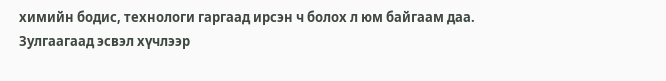химийн бодис, технологи гаргаад ирсэн ч болох л юм байгаам даа.
Зулгаагаад эсвэл хүчлээр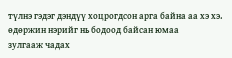түлнэ гэдэг дэндүү хоцрогдсон арга байна аа хэ хэ.
өдөржин нэрийг нь бодоод байсан юмаа
зулгааж чадах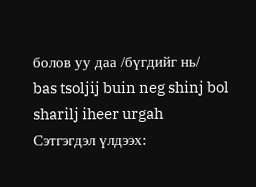болов уу даа /бүгдийг нь/
bas tsoljij buin neg shinj bol sharilj iheer urgah
Сэтгэгдэл үлдээх: